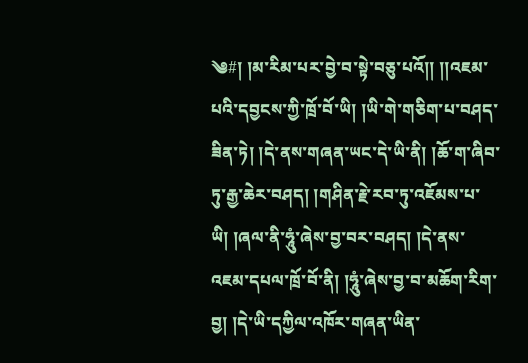༄#། །མ་རིམ་པར་བྱེ་བ་སྟེ་བཅུ་པའོ།། །།འཇམ་པའི་དབྱངས་ཀྱི་ཁྲོ་བོ་ཡི། །ཡི་གེ་གཅིག་པ་བཤད་ཟིན་ཏེ། །དེ་ནས་གཞན་ཡང་དེ་ཡི་ནི། །ཆོ་ག་ཞིབ་ཏུ་རྒྱ་ཆེར་བཤད། །གཤིན་རྗེ་རབ་ཏུ་འཇོམས་པ་ཡི། །ཞལ་ནི་ཧཱུཾ་ཞེས་བྱ་བར་བཤད། །དེ་ནས་འཇམ་དཔལ་ཁྲོ་བོ་ནི། །ཧཱུཾ་ཞེས་བྱ་བ་མཆོག་རིག་བྱ། །དེ་ཡི་དཀྱིལ་འཁོར་གཞན་ཡིན་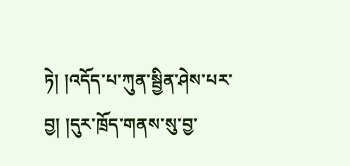ཏེ། །འདོད་པ་ཀུན་སྦྱིན་ཤེས་པར་བྱ། །དུར་ཁྲོད་གནས་སུ་བྱ་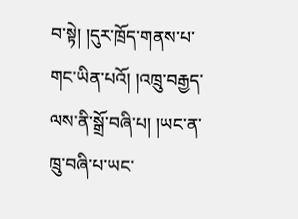བ་སྟེ། །དུར་ཁྲོད་གནས་པ་གང་ཡིན་པའོ། །འཁྲུ་བརྒྱད་ལས་ནི་སྒྲོ་བཞི་པ། །ཡང་ན་ཁྲུ་བཞི་པ་ཡང་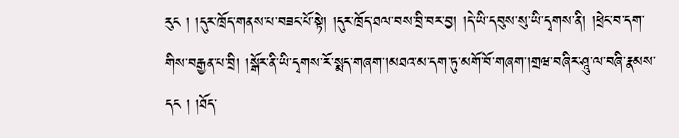རུང ། །དུར་ཁྲོད་གནས་པ་བཟང་པོ་སྟེ། །དུར་ཁྲོད་ཐལ་བས་བྲི་བར་བྱ། །དེ་ཡི་དབུས་སུ་ཡི་དྭགས་ནི། །ཕྲེང་བ་དག་གིས་བརྒྱན་པ་བྲི། །སྒོར་ནི་ཡི་དྭགས་རོ་སྨད་གཞག་།མཐའ་མ་དག་ཏུ་མགོ་བོ་གཞག་།གྲཝ་བཞིར་ཤཱུ་ལ་བཞི་རྣམས་དང ། །ཐོད་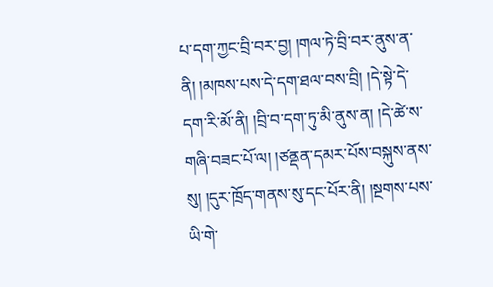པ་དག་ཀྱང་བྲི་བར་བྱ། །གལ་ཏེ་བྲི་བར་ནུས་ན་ནི། །མཁས་པས་དེ་དག་ཐལ་བས་བྲི། །དེ་སྟེ་དེ་དག་རི་མོ་ནི། །བྲི་བ་དག་ཏུ་མི་ནུས་ན། །དེ་ཚེ་ས་གཞི་བཟང་པོ་ལ། །ཙནྡན་དམར་པོས་བསྐུས་ནས་སུ། །དུར་ཁྲོད་གནས་སུ་དང་པོར་ནི། །སྔགས་པས་ཡི་གེ་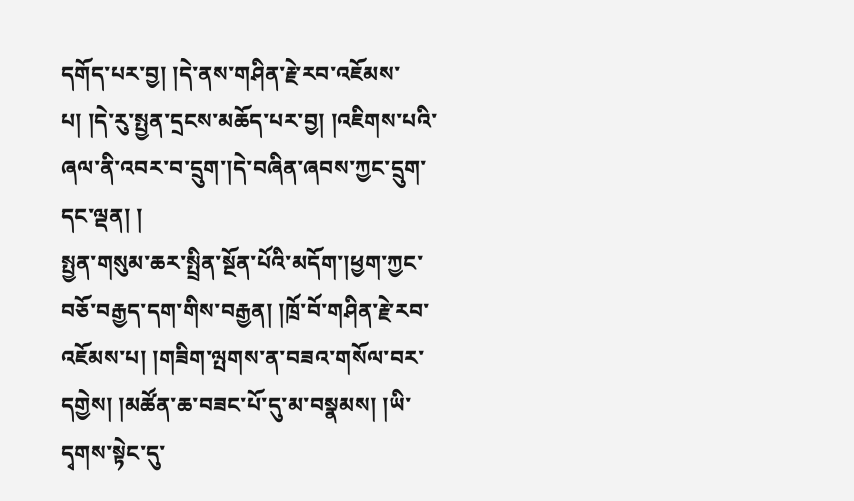དགོད་པར་བྱ། །དེ་ནས་གཤིན་རྗེ་རབ་འཇོམས་པ། །དེ་རུ་སྤྱན་དྲངས་མཆོད་པར་བྱ། །འཇིགས་པའི་ཞལ་ནི་འབར་བ་དྲུག་།དེ་བཞིན་ཞབས་ཀྱང་དྲུག་དང་ལྡན། །
སྤྱན་གསུམ་ཆར་སྤྲིན་སྔོན་པོའི་མདོག་།ཕྱག་ཀྱང་བཅོ་བརྒྱད་དག་གིས་བརྒྱན། །ཁྲོ་བོ་གཤིན་རྗེ་རབ་འཇོམས་པ། །གཟིག་ལྤགས་ན་བཟའ་གསོལ་བར་དགྱེས། །མཚོན་ཆ་བཟང་པོ་དུ་མ་བསྣམས། །ཡི་དྭགས་སྟེང་དུ་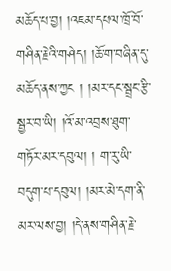མཆོད་པ་བྱ། །འཇམ་དཔལ་ཁྲོ་བོ་གཤིན་རྗེའི་གཤེད། །ཆོ་ག་བཞིན་དུ་མཆོད་ནས་ཀྱང ། །མར་དང་སྦྲང་རྩི་སྦྱར་བ་ཡི། །འོ་མ་འབྲས་ཐུག་གཏོར་མར་དབུལ། ། ག་རུ་ཡི་བདུག་པ་དབུལ། །མར་མེ་དག་ནི་མར་ལས་བྱ། །དེ་ནས་གཤིན་རྗེ་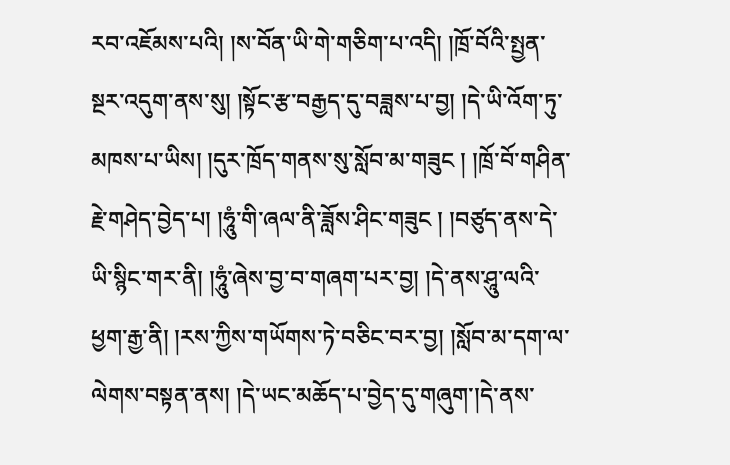རབ་འཇོམས་པའི། །ས་བོན་ཡི་གེ་གཅིག་པ་འདི། །ཁྲོ་བོའི་སྤྱན་སྔར་འདུག་ནས་སུ། །སྟོང་རྩ་བརྒྱད་དུ་བཟླས་པ་བྱ། །དེ་ཡི་འོག་ཏུ་མཁས་པ་ཡིས། །དུར་ཁྲོད་གནས་སུ་སློབ་མ་གཟུང ། །ཁྲོ་བོ་གཤིན་རྗེ་གཤེད་བྱེད་པ། །ཧཱུཾ་གི་ཞལ་ནི་ཟློས་ཤིང་གཟུང ། །བཙུད་ནས་དེ་ཡི་སྙིང་གར་ནི། །ཧཱུཾ་ཞེས་བྱ་བ་གཞག་པར་བྱ། །དེ་ནས་ཤཱུ་ལའི་ཕྱག་རྒྱ་ནི། །རས་ཀྱིས་གཡོགས་ཏེ་བཅིང་བར་བྱ། །སློབ་མ་དག་ལ་ལེགས་བསྟན་ནས། །དེ་ཡང་མཆོད་པ་བྱེད་དུ་གཞུག་།དེ་ནས་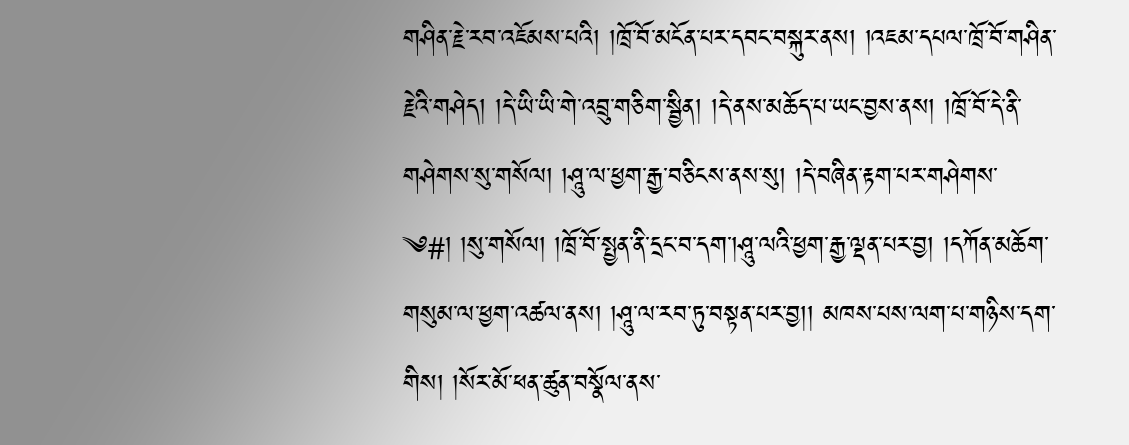གཤིན་རྗེ་རབ་འཇོམས་པའི། །ཁྲོ་བོ་མངོན་པར་དབང་བསྐུར་ནས། །འཇམ་དཔལ་ཁྲོ་བོ་གཤིན་རྗེའི་གཤེད། །དེ་ཡི་ཡི་གེ་འབྲུ་གཅིག་སྦྱིན། །དེ་ནས་མཆོད་པ་ཡང་བྱས་ནས། །ཁྲོ་བོ་དེ་ནི་གཤེགས་སུ་གསོལ། །ཤཱུ་ལ་ཕྱག་རྒྱ་བཅིངས་ནས་སུ། །དེ་བཞིན་རྟག་པར་གཤེགས་
༄#། །སུ་གསོལ། །ཁྲོ་བོ་སྤྱན་ནི་དྲང་བ་དག་།ཤཱུ་ལའི་ཕྱག་རྒྱ་ལྡན་པར་བྱ། །དཀོན་མཆོག་གསུམ་ལ་ཕྱག་འཚལ་ནས། །ཤཱུ་ལ་རབ་ཏུ་བསྟན་པར་བྱ།། མཁས་པས་ལག་པ་གཉིས་དག་གིས། །སོར་མོ་ཕན་ཚུན་བསྣོལ་ནས་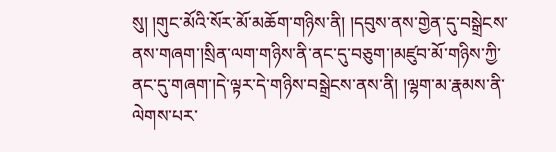སུ། །གུང་མོའི་སོར་མོ་མཆོག་གཉིས་ནི། །དབུས་ནས་གྱེན་དུ་བསྒྲེངས་ནས་གཞག་།སྲིན་ལག་གཉིས་ནི་ནང་དུ་བཅུག་།མཛུབ་མོ་གཉིས་ཀྱི་ནང་དུ་གཞག་།དེ་ལྟར་དེ་གཉིས་བསྒྲེངས་ནས་ནི། །ལྷག་མ་རྣམས་ནི་ལེགས་པར་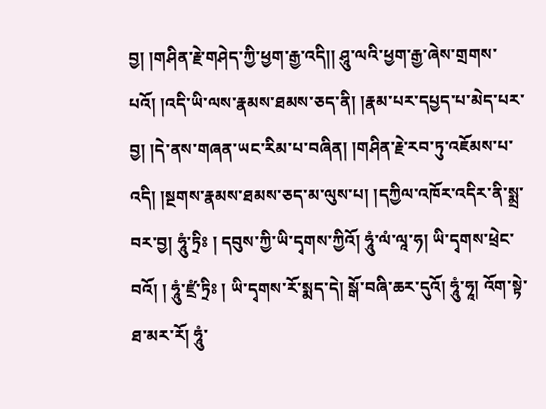བྱ། །གཤིན་རྗེ་གཤེད་ཀྱི་ཕྱག་རྒྱ་འདི།། ཤཱུ་ལའི་ཕྱག་རྒྱ་ཞེས་གྲགས་པའོ། །འདི་ཡི་ལས་རྣམས་ཐམས་ཅད་ནི། །རྣམ་པར་དཔྱད་པ་མེད་པར་བྱ། །དེ་ནས་གཞན་ཡང་རིམ་པ་བཞིན། །གཤིན་རྗེ་རབ་ཏུ་འཇོམས་པ་འདི། །སྔགས་རྣམས་ཐམས་ཅད་མ་ལུས་པ། །དཀྱིལ་འཁོར་འདིར་ནི་སྨྲ་བར་བྱ། ཧཱུཾ་ཏྲིཿ ། དབུས་ཀྱི་ཡི་དྭགས་ཀྱིའོ། ཧཱུཾ་ལཾ་ལཱ་ཧ། ཡི་དྭགས་ཕྲེང་བའོ། ། ཧཱུཾ་ཛྲཾ་ཏྲིཿ ། ཡི་དྭགས་རོ་སྨད་དེ། སྒོ་བཞི་ཆར་དུའོ། ཧཱུཾ་ཧཱ། འོག་སྟེ་ཐ་མར་རོ། ཧཱུཾ་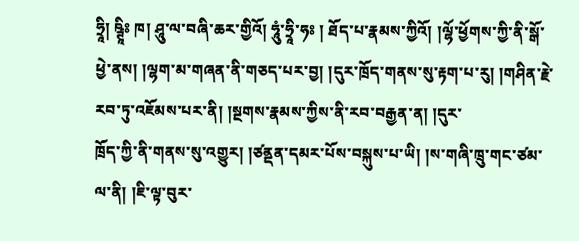ཧྲཱི། ཥྚཱིཿ ཁ། ཤཱུ་ལ་བཞི་ཆར་གྱིའོ། ཧཱུཾ་ཧྲཱི་ཧཿ ། ཐོད་པ་རྣམས་ཀྱིའོ། །ལྷོ་ཕྱོགས་ཀྱི་ནི་སྒོ་ཕྱེ་ནས། །ལྷག་མ་གཞན་ནི་གཅད་པར་བྱ། །དུར་ཁྲོད་གནས་སུ་རྟག་པ་རུ། །གཤིན་རྗེ་རབ་ཏུ་འཇོམས་པར་ནི། །སྔགས་རྣམས་ཀྱིས་ནི་རབ་བརྒྱན་ན། །དུར་
ཁྲོད་ཀྱི་ནི་གནས་སུ་འགྱུར། །ཙནྡན་དམར་པོས་བསྐུས་པ་ཡི། །ས་གཞི་ཁྲུ་གང་ཙམ་ལ་ནི། །ཇི་ལྟ་བུར་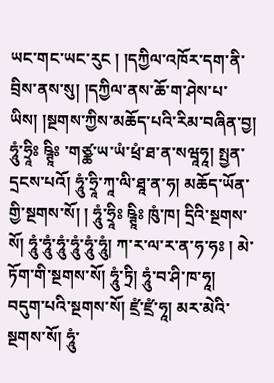ཡང་གང་ཡང་རུང ། །དཀྱིལ་འཁོར་དག་ནི་བྲིས་ནས་སུ། །དཀྱིལ་ནས་ཆོ་ག་ཤེས་པ་ཡིས། །སྔགས་ཀྱིས་མཆོད་པའི་རིམ་བཞིན་བྱ། ཧཱུཾ་ཧྲཱིཿ ཥྚཱིཿ ་གཙྪ་ཡ་ཡཾ་ཕྲཾ་ཐ་ན་སཝཱཧཱ། སྤྱན་དྲངས་པའོ། ཧཱུཾ་ཧྲཱི་ཀཱ་ལི་ཐཱ་ན་ཧ། མཆོད་ཡོན་གྱི་སྔགས་སོ། ། ཧཱུཾ་ཧྲཱིཿ ཥྚཱིཿ ཁུཾ་ཁ། དྲིའི་སྔགས་སོ། ཧཱུཾ་ཧཱུཾ་ཧཱུཾ་ཧཱུཾ་ཧཱུཾ་ཧཱུཾ། ཀ་ར་ལ་ར་ན་ཧ་ཧཿ ། མེ་ཏོག་གི་སྔགས་སོ། ཧཱུཾ་ཏྲི། ཧཱུཾ་བ་ཤི་ཁ་ཧཱ། བདུག་པའི་སྔགས་སོ། ཛྲཾ་ཛྲཾ་ཧཱ། མར་མེའི་སྔགས་སོ། ཧཱུཾ་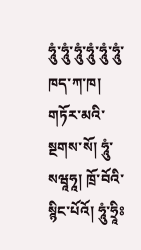ཧཱུཾ་ཧཱུཾ་ཧཱུཾ་ཧཱུཾ་ཧཱུཾ་ཧཱུཾ་ཁད་ཀ་ཁ། གཏོར་མའི་སྔགས་སོ། ཧཱུཾ་སཝཱཧཱ། ཁྲོ་བོའི་སྙིང་པོའོ། ཧཱུཾ་ཧྲཱིཿ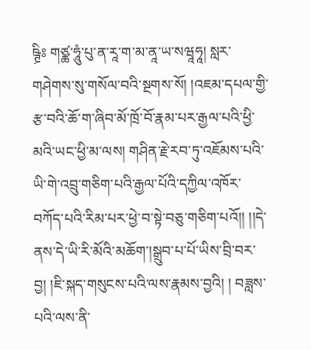ཥྚྲིཿ གཙྪ་ཧཱུཾ་པུ་ན་རཱ་ག་མ་ནཱ་ཡ་སཝཱཧཱ། སླར་གཤེགས་སུ་གསོལ་བའི་སྔགས་སོ། །འཇམ་དཔལ་གྱི་རྩ་བའི་ཆོ་ག་ཞིབ་མོ་ཁྲོ་བོ་རྣམ་པར་རྒྱལ་པའི་ཕྱི་མའི་ཡང་ཕྱི་མ་ལས། གཤིན་རྗེ་རབ་ཏུ་འཇོམས་པའི་ཡི་གེ་འབྲུ་གཅིག་པའི་རྒྱལ་པོའི་དཀྱིལ་འཁོར་བཀོད་པའི་རིམ་པར་ཕྱེ་བ་སྟེ་བཅུ་གཅིག་པའོ།། །།དེ་ནས་དེ་ཡི་རི་མོའི་མཆོག་།སྒྲུབ་པ་པོ་ཡིས་བྲི་བར་བྱ། །ཇི་སྐད་གསུངས་པའི་ལས་རྣམས་བྱའི། ། བཟླས་པའི་ལས་ནི་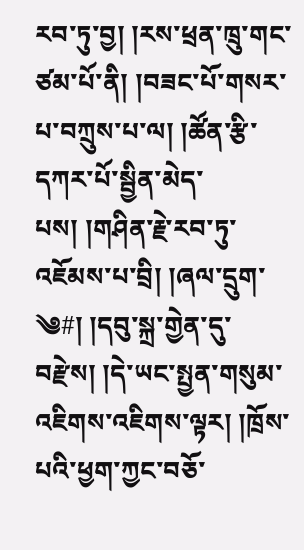རབ་ཏུ་བྱ། །རས་ཕྲན་ཁྲུ་གང་ཙམ་པོ་ནི། །བཟང་པོ་གསར་པ་བཀྲུས་པ་ལ། །ཚོན་རྩི་དཀར་པོ་སྦྱིན་མེད་པས། །གཤིན་རྗེ་རབ་ཏུ་འཇོམས་པ་བྲི། །ཞལ་དྲུག་
༄#། །དབུ་སྐྲ་གྱེན་དུ་བརྫེས། །དེ་ཡང་སྤྱན་གསུམ་འཇིགས་འཇིགས་ལྟར། །ཁྲོས་པའི་ཕྱག་ཀྱང་བཅོ་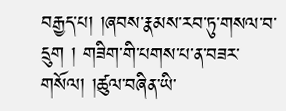བརྒྱད་པ། །ཞབས་རྣམས་རབ་ཏུ་གསལ་བ་དྲུག ། གཟིག་གི་པགས་པ་ན་བཟར་གསོལ། །ཚུལ་བཞིན་ཡི་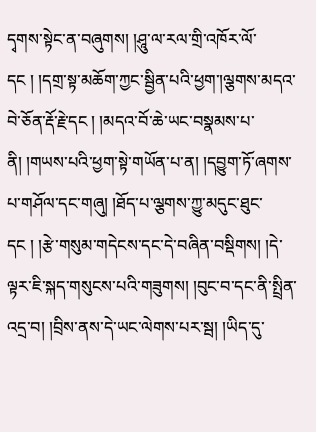དྭགས་སྟེང་ན་བཞུགས། །ཤཱུ་ལ་རལ་གྲི་འཁོར་ལོ་དང ། །དགྲ་སྟ་མཆོག་ཀྱང་སྦྱིན་པའི་ཕྱག་།ལྕགས་མདའ་བེ་ཅོན་རྡོ་རྗེ་དང ། །མདའ་བོ་ཆེ་ཡང་བསྣམས་པ་ནི། །གཡས་པའི་ཕྱག་སྟེ་གཡོན་པ་ན། །དབྱུག་ཏོ་ཞགས་པ་གཤོལ་དང་གཞུ། །ཐོད་པ་ལྕགས་ཀྱུ་མདུང་ཐུང་དང ། །རྩེ་གསུམ་གདེངས་དང་དེ་བཞིན་བསྡིགས། །དེ་ལྟར་ཇི་སྐད་གསུངས་པའི་གཟུགས། །བུང་བ་དང་ནི་སྤྲིན་འདྲ་བ། །བྲིས་ནས་དེ་ཡང་ལེགས་པར་སྦ། །ཡིད་དུ་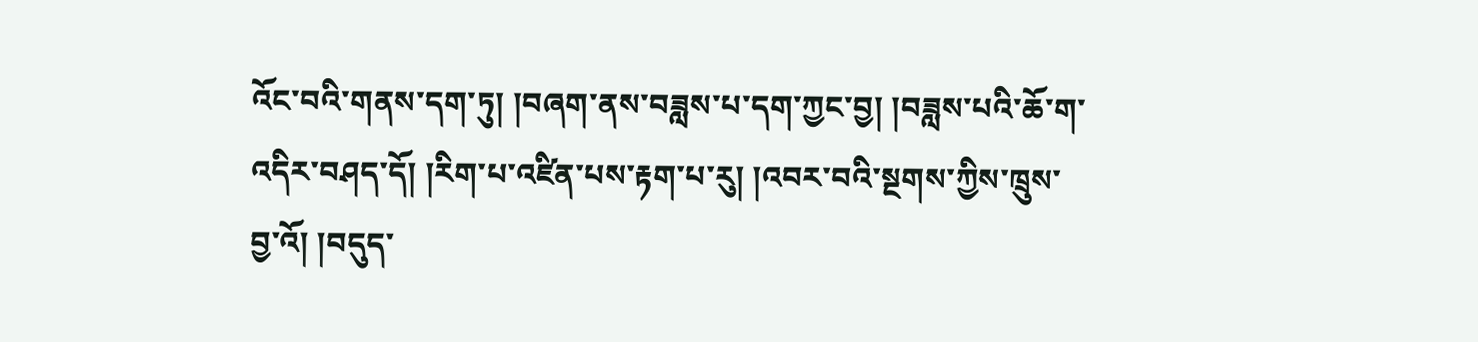འོང་བའི་གནས་དག་ཏུ། །བཞག་ནས་བཟླས་པ་དག་ཀྱང་བྱ། །བཟླས་པའི་ཆོ་ག་འདིར་བཤད་དོ། །རིག་པ་འཛིན་པས་རྟག་པ་རུ། །འབར་བའི་སྔགས་ཀྱིས་ཁྲུས་བྱ་འོ། །བདུད་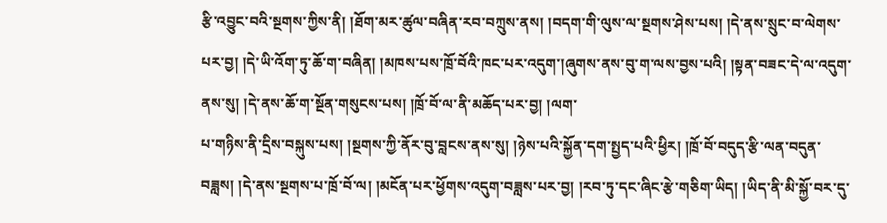རྩི་འབྱུང་བའི་སྔགས་ཀྱིས་ནི། །ཐོག་མར་ཚུལ་བཞིན་རབ་བཀྲུས་ནས། །བདག་གི་ལུས་ལ་སྔགས་ཤེས་པས། །དེ་ནས་སྲུང་བ་ལེགས་པར་བྱ། །དེ་ཡི་འོག་ཏུ་ཆོ་ག་བཞིན། །མཁས་པས་ཁྲོ་བོའི་ཁང་པར་འདུག་།ཞུགས་ནས་བུ་ག་ལས་བྱས་པའི། །སྟན་བཟང་དེ་ལ་འདུག་ནས་སུ། །དེ་ནས་ཆོ་ག་སྔོན་གསུངས་པས། །ཁྲོ་བོ་ལ་ནི་མཆོད་པར་བྱ། །ལག་
པ་གཉིས་ནི་དྲིས་བསྐུས་པས། །སྔགས་ཀྱི་ནོར་བུ་བླངས་ནས་སུ། །ཉེས་པའི་སྐྱོན་དག་སྤྱད་པའི་ཕྱིར། །ཁྲོ་བོ་བདུད་རྩི་ལན་བདུན་བཟླས། །དེ་ནས་སྔགས་པ་ཁྲོ་བོ་ལ། །མངོན་པར་ཕྱོགས་འདུག་བཟླས་པར་བྱ། །རབ་ཏུ་དང་ཞིང་རྩེ་གཅིག་ཡིད། །ཡིད་ནི་མི་སྐྱོ་བར་དུ་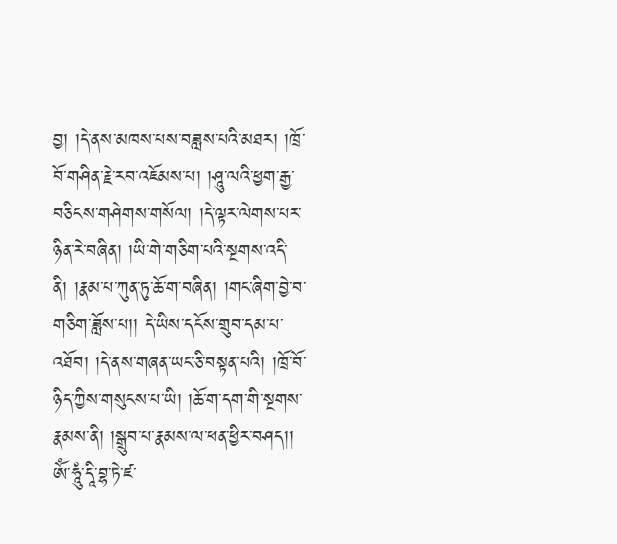བྱ། །དེ་ནས་མཁས་པས་བཟླས་པའི་མཐར། །ཁྲོ་བོ་གཤིན་རྗེ་རབ་འཇོམས་པ། །ཤཱུ་ལའི་ཕྱག་རྒྱ་བཅིངས་གཤེགས་གསོལ། །དེ་ལྟར་ལེགས་པར་ཉིན་རེ་བཞིན། །ཡི་གེ་གཅིག་པའི་སྔགས་འདི་ནི། །རྣམ་པ་ཀུན་ཏུ་ཆོ་ག་བཞིན། །གང་ཞིག་བྱེ་བ་གཅིག་ཟློས་པ།། དེ་ཡིས་དངོས་གྲུབ་དམ་པ་འཐོབ། །དེ་ནས་གཞན་ཡང་ཅི་བསྟན་པའི། །ཁྲོ་བོ་ཉིད་ཀྱིས་གསུངས་པ་ཡི། །ཆོ་ག་དག་གི་སྔགས་རྣམས་ནི། །སྒྲུབ་པ་རྣམས་ལ་ཕན་ཕྱིར་བཤད།། ཨོཾ་ཧཱུཾ་དཱི་བྷ་ཏེ་ཛ་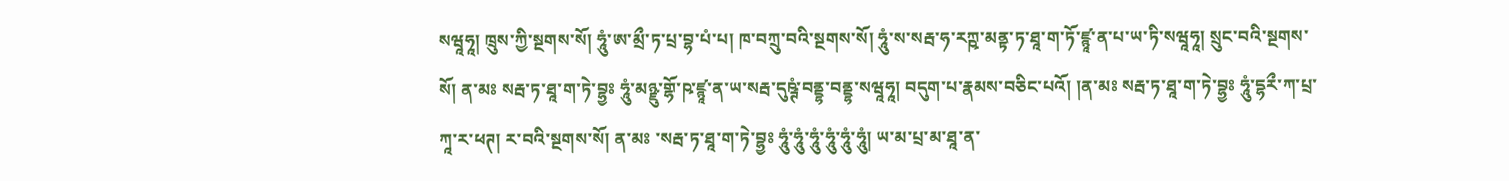སཝཱཧཱ། ཁྲུས་ཀྱི་སྔགས་སོ། ཧཱུཾ་ཨ་མྲྀ་ཏ་པྲ་བྷ་པཾ་པ། ཁ་བཀྲུ་བའི་སྔགས་སོ། ཧཱུཾ་ས་སརྦ་ཧ་རཀྵ་མནྟ་ཏ་ཐཱ་ག་ཏོ་ཛྙཱ་ན་པ་ཡ་ཏི་སཝཱཧཱ། སྲུང་བའི་སྔགས་སོ། ན་མཿ སརྦ་ཏ་ཐཱ་ག་ཏེ་བྷྱཿ ཧཱུཾ་མཉྫུ་གྷོ་ཥ་ཛྙཱ་ན་ཡ་སརྦ་དུཥྚཾ་བནྡྷ་བནྡྷ་སཝཱཧཱ། བདུག་པ་རྣམས་བཅིང་པའོ། །ན་མཿ སརྦ་ཏ་ཐཱ་ག་ཏེ་བྷྱཿ ཧཱུཾ་དྷརྀ་ཀ་པྲ་ཀཱ་ར་ཕཊ། ར་བའི་སྔགས་སོ། ན་མཿ ་སརྦ་ཏ་ཐཱ་ག་ཏེ་བྷྱཿ ཧཱུཾ་ཧཱུཾ་ཧཱུཾ་ཧཱུཾ་ཧཱུཾ་ཧཱུཾ། ཡ་མ་པྲ་མ་ཐཱ་ན་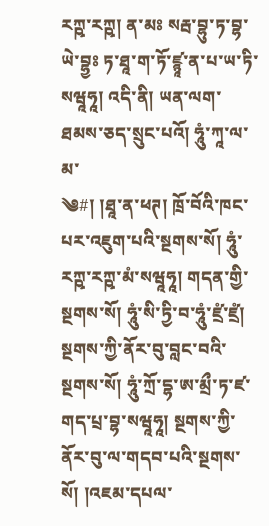རཀྵ་རཀྵ། ན་མཿ སརྦ་བྷུ་ཏ་བྷ་ཡེ་བྷྱཿ ཏ་ཐཱ་ག་ཏོ་ཛྙཱ་ན་པ་ཡ་ཏི་སཝཱཧཱ། འདི་ནི། ཡན་ལག་ཐམས་ཅད་སྲུང་པའོ། ཧཱུཾ་ཀཱ་ལ་མ་
༄#། །ཐཱ་ན་ཕཊ། ཁྲོ་བོའི་ཁང་པར་འཇུག་པའི་སྔགས་སོ། ཧཱུཾ་རཀྵ་རཀྵ་མཾ་སཝཱཧཱ། གདན་གྱི་སྔགས་སོ། ཧཱུཾ་སི་ཏྱི་བ་ཧཱུཾ་ཛྲཾ་ཛྲཾ། སྔགས་ཀྱི་ནོར་བུ་བླང་བའི་སྔགས་སོ། ཧཱུཾ་ཀྲོ་དྷ་ཨ་མྲྀ་ཏ་ཛ་གད་པྲ་བྷ་སཝཱཧཱ། སྔགས་ཀྱི་ནོར་བུ་ལ་གདབ་པའི་སྔགས་སོ། །འཇམ་དཔལ་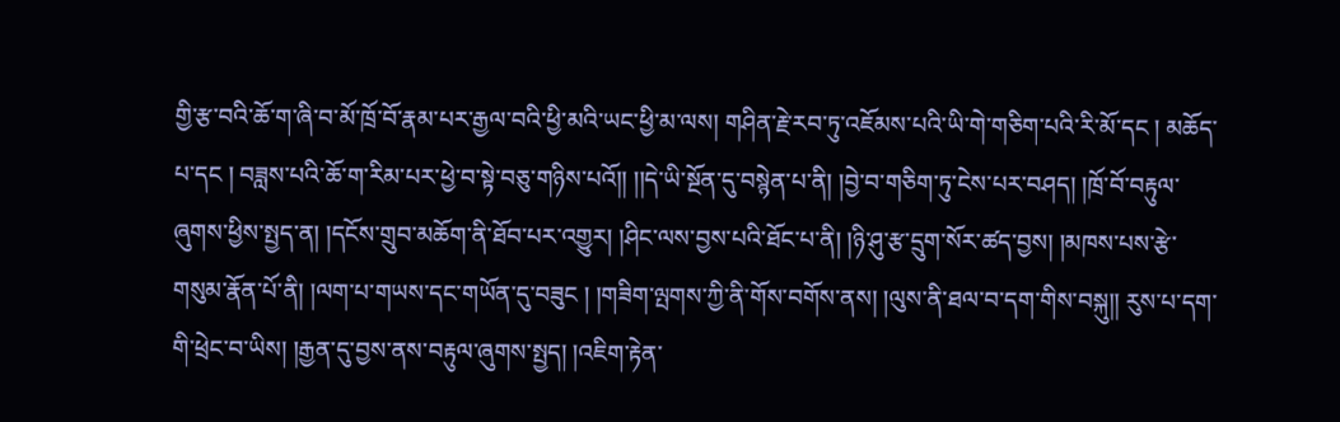གྱི་རྩ་བའི་ཆོ་ག་ཞི་བ་མོ་ཁྲོ་བོ་རྣམ་པར་རྒྱལ་བའི་ཕྱི་མའི་ཡང་ཕྱི་མ་ལས། གཤིན་རྗེ་རབ་ཏུ་འཇོམས་པའི་ཡི་གེ་གཅིག་པའི་རི་མོ་དང ། མཆོད་པ་དང ། བཟླས་པའི་ཆོ་ག་རིམ་པར་ཕྱེ་བ་སྟེ་བཅུ་གཉིས་པའོ།། །།དེ་ཡི་སྔོན་དུ་བསྙེན་པ་ནི། །བྱེ་བ་གཅིག་ཏུ་ངེས་པར་བཤད། །ཁྲོ་བོ་བརྟུལ་ཞུགས་ཕྱིས་སྤྱད་ན། །དངོས་གྲུབ་མཆོག་ནི་ཐོབ་པར་འགྱུར། །ཤིང་ལས་བྱས་པའི་ཐོང་པ་ནི། །ཉི་ཤུ་རྩ་དྲུག་སོར་ཚད་བྱས། །མཁས་པས་རྩེ་གསུམ་རྣོན་པོ་ནི། །ལག་པ་གཡས་དང་གཡོན་དུ་བཟུང ། །གཟིག་ལྤགས་ཀྱི་ནི་གོས་བགོས་ནས། །ལུས་ནི་ཐལ་བ་དག་གིས་བསྐུ།། རུས་པ་དག་གི་ཕྲེང་བ་ཡིས། །རྒྱན་དུ་བྱས་ནས་བརྟུལ་ཞུགས་སྤྱད། །འཇིག་རྟེན་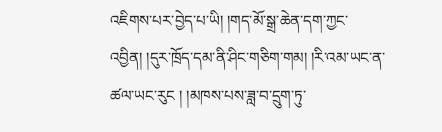འཇིགས་པར་བྱེད་པ་ཡི། །གད་མོ་སྒྲ་ཆེན་དག་ཀྱང་འབྱིན། །དུར་ཁྲོད་དམ་ནི་ཤིང་གཅིག་གམ། །རི་འམ་ཡང་ན་ཚལ་ཡང་རུང ། །མཁས་པས་ཟླ་བ་དྲུག་ཏུ་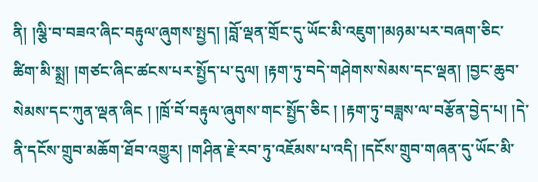ནི། །ལྕི་བ་བཟའ་ཞིང་བརྟུལ་ཞུགས་སྤྱད། །བློ་ལྡན་གྲོང་དུ་ཡོང་མི་འཇུག་།མཉམ་པར་བཞག་ཅིང་
ཚིག་མི་སྨྲ། །གཙང་ཞིང་ཚངས་པར་སྤྱོད་པ་དུལ། །རྟག་ཏུ་བདེ་གཤེགས་སེམས་དང་ལྡན། །བྱང་ཆུབ་སེམས་དང་ཀུན་ལྡན་ཞིང ། །ཁྲོ་བོ་བརྟུལ་ཞུགས་གང་སྤྱོད་ཅིང ། །རྟག་ཏུ་བཟླས་ལ་བརྩོན་བྱེད་པ། །དེ་ནི་དངོས་གྲུབ་མཆོག་ཐོབ་འགྱུར། །གཤིན་རྗེ་རབ་ཏུ་འཇོམས་པ་འདི། །དངོས་གྲུབ་གཞན་དུ་ཡོང་མི་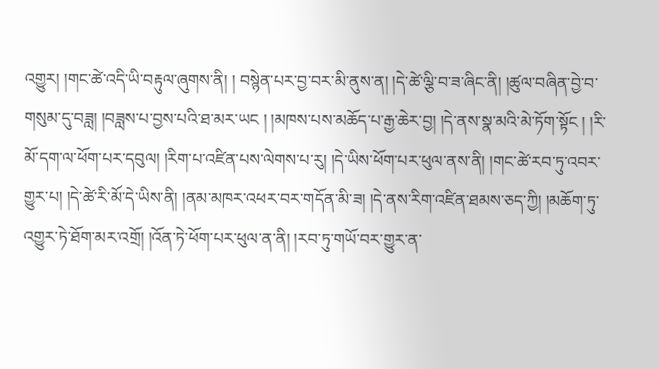འགྱུར། །གང་ཚེ་འདི་ཡི་བརྟུལ་ཞུགས་ནི། ། བསྙེན་པར་བྱ་བར་མི་ནུས་ན། །དེ་ཚེ་ལྕི་བ་ཟ་ཞིང་ནི། །ཚུལ་བཞིན་བྱེ་བ་གསུམ་དུ་བཟླ། །བཟླས་པ་བྱས་པའི་ཐ་མར་ཡང ། །མཁས་པས་མཆོད་པ་རྒྱ་ཆེར་བྱ། །དེ་ནས་སྣ་མའི་མེ་ཏོག་སྟོང ། །རི་མོ་དག་ལ་ཕོག་པར་དབུལ། །རིག་པ་འཛིན་པས་ལེགས་པ་རུ། །དེ་ཡིས་ཕོག་པར་ཕུལ་ནས་ནི། །གང་ཚེ་རབ་ཏུ་འབར་གྱུར་པ། །དེ་ཚེ་རི་མོ་དེ་ཡིས་ནི། །ནམ་མཁར་འཕར་བར་གདོན་མི་ཟ། །དེ་ནས་རིག་འཛིན་ཐམས་ཅད་ཀྱི། །མཆོག་ཏུ་འགྱུར་ཏེ་ཐོག་མར་འགྲོ། །འོན་ཏེ་ཕོག་པར་ཕུལ་ན་ནི། །རབ་ཏུ་གཡོ་བར་གྱུར་ན་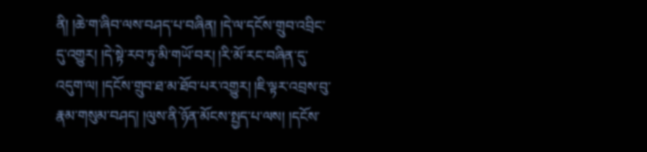ནི། །ཆེ་ག་ཞིབ་ལས་བཤད་པ་བཞིན། །དེ་ལ་དངོས་གྲུབ་འབྲིང་དུ་འགྱུར། །དེ་སྟེ་རབ་ཏུ་མི་གཡོ་བར། །རི་མོ་རང་བཞིན་དུ་འདུག་ལ། །དངོས་གྲུབ་ཐ་མ་ཐོབ་པར་འགྱུར། །ཇི་ལྟར་འབྲས་བུ་རྣམ་གསུམ་བཤད། །ལུས་ནི་ཉོན་མོངས་སྤྱད་པ་ལས། །དངོས་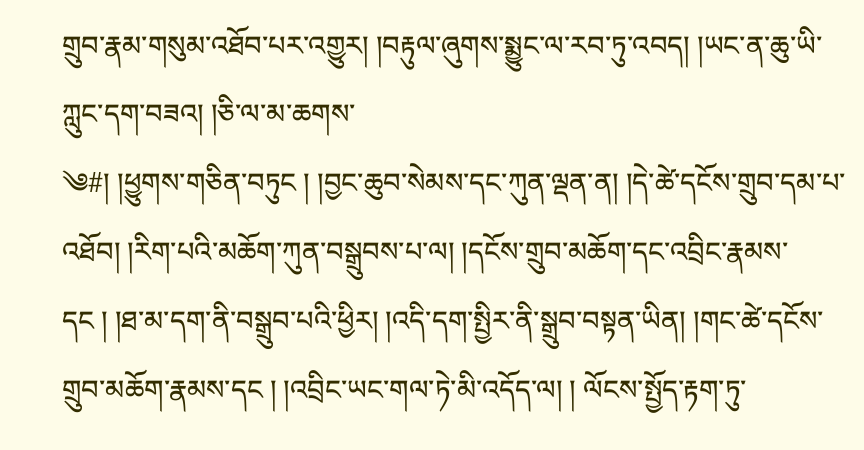གྲུབ་རྣམ་གསུམ་འཐོབ་པར་འགྱུར། །བརྟུལ་ཞུགས་སྨྱུང་ལ་རབ་ཏུ་འབད། །ཡང་ན་ཆུ་ཡི་ཀླུང་དག་བཟའ། །ཅི་ལ་མ་ཆགས་
༄#། །ཕྱུགས་གཅིན་བཏུང ། །བྱང་ཆུབ་སེམས་དང་ཀུན་ལྡན་ན། །དེ་ཚེ་དངོས་གྲུབ་དམ་པ་འཐོབ། །རིག་པའི་མཆོག་ཀུན་བསྒྲུབས་པ་ལ། །དངོས་གྲུབ་མཆོག་དང་འབྲིང་རྣམས་དང ། །ཐ་མ་དག་ནི་བསྒྲུབ་པའི་ཕྱིར། །འདི་དག་སྤྱིར་ནི་སྒྲུབ་བསྟན་ཡིན། །གང་ཚེ་དངོས་གྲུབ་མཆོག་རྣམས་དང ། །འབྲིང་ཡང་གལ་ཏེ་མི་འདོད་ལ། ། ལོངས་སྤྱོད་རྟག་ཏུ་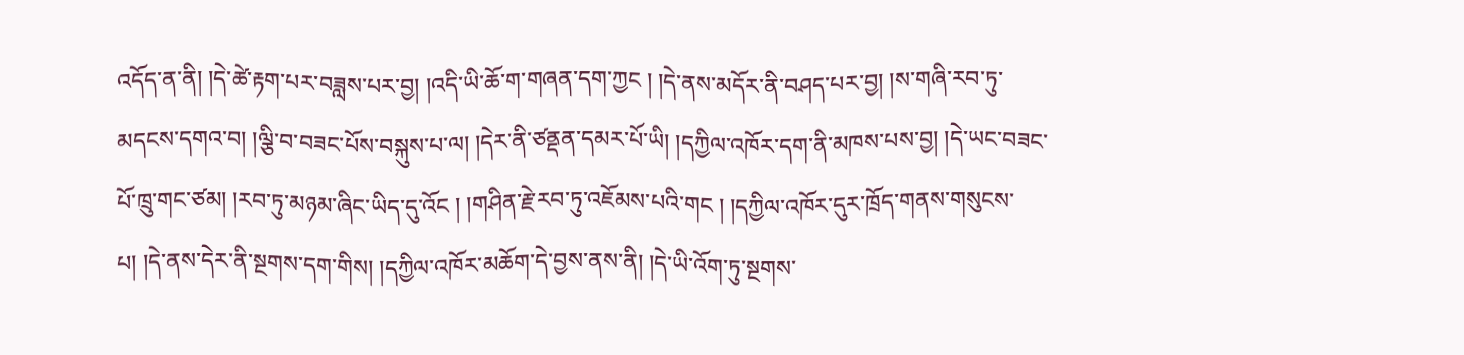འདོད་ན་ནི། །དེ་ཚེ་རྟག་པར་བཟླས་པར་བྱ། །འདི་ཡི་ཆོ་ག་གཞན་དག་ཀྱང ། །དེ་ནས་མདོར་ནི་བཤད་པར་བྱ། །ས་གཞི་རབ་ཏུ་མདངས་དགའ་བ། །ལྕི་བ་བཟང་པོས་བསྐུས་པ་ལ། །དེར་ནི་ཙནྡན་དམར་པོ་ཡི། །དཀྱིལ་འཁོར་དག་ནི་མཁས་པས་བྱ། །དེ་ཡང་བཟང་པོ་ཁྲུ་གང་ཙམ། །རབ་ཏུ་མཉམ་ཞིང་ཡིད་དུ་འོང ། །གཤིན་རྗེ་རབ་ཏུ་འཇོམས་པའི་གང ། །དཀྱིལ་འཁོར་དུར་ཁྲོད་གནས་གསུངས་པ། །དེ་ནས་དེར་ནི་སྔགས་དག་གིས། །དཀྱིལ་འཁོར་མཆོག་དེ་བྱས་ནས་ནི། །དེ་ཡི་འོག་ཏུ་སྔགས་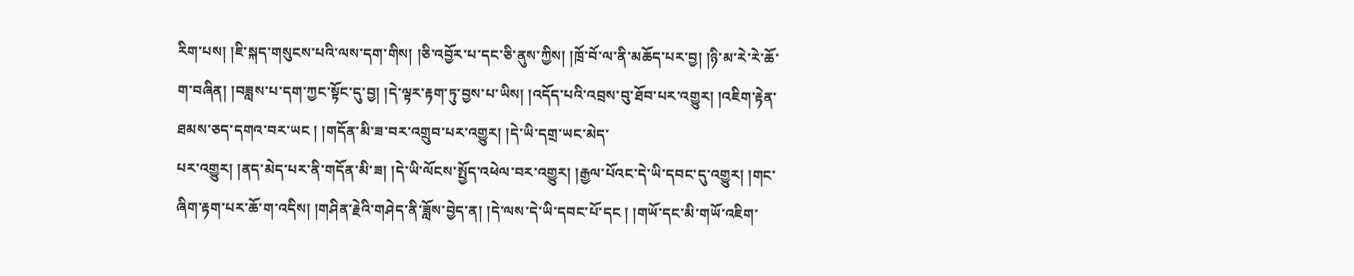རིག་པས། །ཇི་སྐད་གསུངས་པའི་ལས་དག་གིས། །ཅི་འབྱོར་པ་དང་ཅི་ནུས་ཀྱིས། །ཁྲོ་བོ་ལ་ནི་མཆོད་པར་བྱ། །ཉི་མ་རེ་རེ་ཆོ་ག་བཞིན། །བཟླས་པ་དག་ཀྱང་སྟོང་དུ་བྱ། །དེ་ལྟར་རྟག་ཏུ་བྱས་པ་ཡིས། །འདོད་པའི་འབྲས་བུ་ཐོབ་པར་འགྱུར། །འཇིག་རྟེན་ཐམས་ཅད་དགའ་བར་ཡང ། །གདོན་མི་ཟ་བར་འགྲུབ་པར་འགྱུར། །དེ་ཡི་དགྲ་ཡང་མེད་
པར་འགྱུར། །ནད་མེད་པར་ནི་གདོན་མི་ཟ། །དེ་ཡི་ལོངས་སྤྱོད་འཕེལ་བར་འགྱུར། །རྒྱལ་པོའང་དེ་ཡི་དབང་དུ་འགྱུར། །གང་ཞིག་རྟག་པར་ཆོ་ག་འདིས། །གཤིན་རྗེའི་གཤེད་ནི་ཟློས་བྱེད་ན། །དེ་ལས་དེ་ཡི་དབང་པོ་དང ། །གཡོ་དང་མི་གཡོ་འཇིག་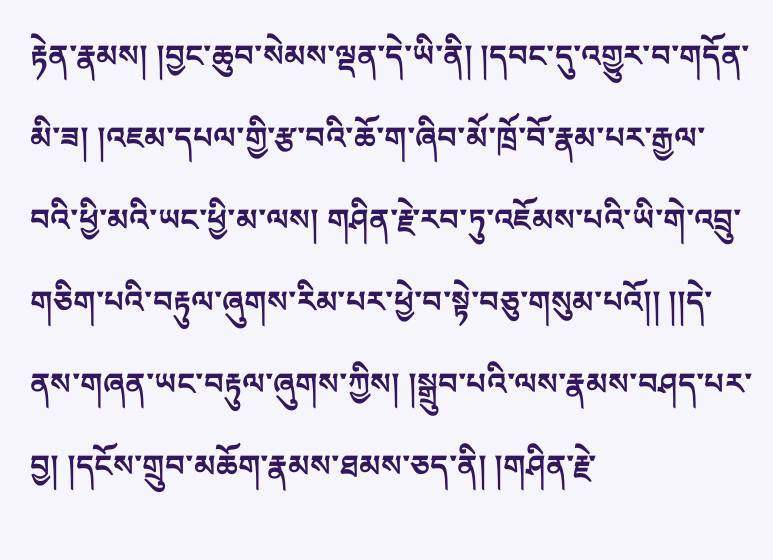རྟེན་རྣམས། །བྱང་ཆུབ་སེམས་ལྡན་དེ་ཡི་ནི། །དབང་དུ་འགྱུར་བ་གདོན་མི་ཟ། །འཇམ་དཔལ་གྱི་རྩ་བའི་ཆོ་ག་ཞིབ་མོ་ཁྲོ་བོ་རྣམ་པར་རྒྱལ་བའི་ཕྱི་མའི་ཡང་ཕྱི་མ་ལས། གཤིན་རྗེ་རབ་ཏུ་འཇོམས་པའི་ཡི་གེ་འབྲུ་གཅིག་པའི་བརྟུལ་ཞུགས་རིམ་པར་ཕྱེ་བ་སྟེ་བཅུ་གསུམ་པའོ།། །།དེ་ནས་གཞན་ཡང་བརྟུལ་ཞུགས་ཀྱིས། །སྒྲུབ་པའི་ལས་རྣམས་བཤད་པར་བྱ། །དངོས་གྲུབ་མཆོག་རྣམས་ཐམས་ཅད་ནི། །གཤིན་རྗེ་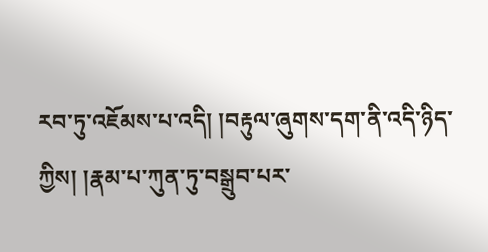རབ་ཏུ་འཇོམས་པ་འདི། །བརྟུལ་ཞུགས་དག་ནི་འདི་ཉིད་ཀྱིས། །རྣམ་པ་ཀུན་ཏུ་བསྒྲུབ་པར་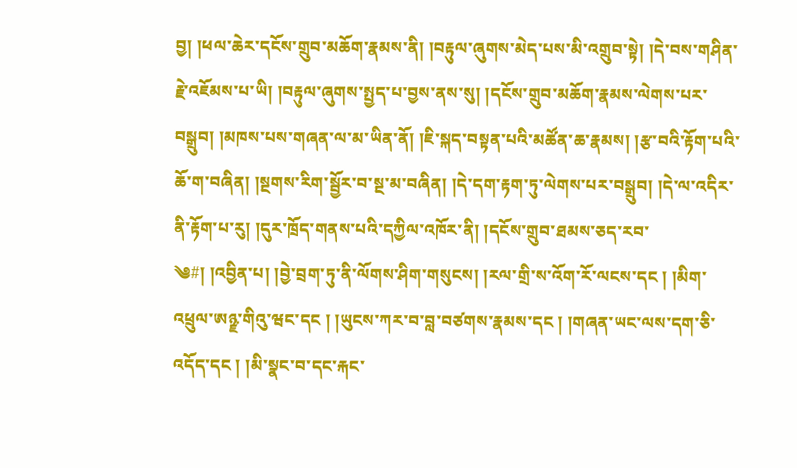བྱ། །ཕལ་ཆེར་དངོས་གྲུབ་མཆོག་རྣམས་ནི། །བརྟུལ་ཞུགས་མེད་པས་མི་འགྲུབ་སྟེ། །དེ་བས་གཤིན་རྗེ་འཇོམས་པ་ཡི། །བརྟུལ་ཞུགས་སྤྱད་པ་བྱས་ནས་སུ། །དངོས་གྲུབ་མཆོག་རྣམས་ལེགས་པར་བསྒྲུབ། །མཁས་པས་གཞན་ལ་མ་ཡིན་ནོ། །ཇི་སྐད་བསྟན་པའི་མཚོན་ཆ་རྣམས། །རྩ་བའི་རྟོག་པའི་ཆོ་ག་བཞིན། །སྔགས་རིག་སྦྱོར་བ་སྔ་མ་བཞིན། །དེ་དག་རྟག་ཏུ་ལེགས་པར་བསྒྲུབ། །དེ་ལ་འདིར་ནི་རྟོག་པ་རུ། །དུར་ཁྲོད་གནས་པའི་དཀྱིལ་འཁོར་ནི། །དངོས་གྲུབ་ཐམས་ཅད་རབ་
༄#། །འབྱིན་པ། །བྱེ་བྲག་ཏུ་ནི་ལོགས་ཤིག་གསུངས། །རལ་གྲི་ས་འོག་རོ་ལངས་དང ། །མིག་འཕྲུལ་ཨཉྫ་གིའུ་ཝང་དང ། །ཡུངས་ཀར་བ་བླ་བཙགས་རྣམས་དང ། །གཞན་ཡང་ལས་དག་ཅི་འདོད་དང ། །མི་སྣང་བ་དང་རྐང་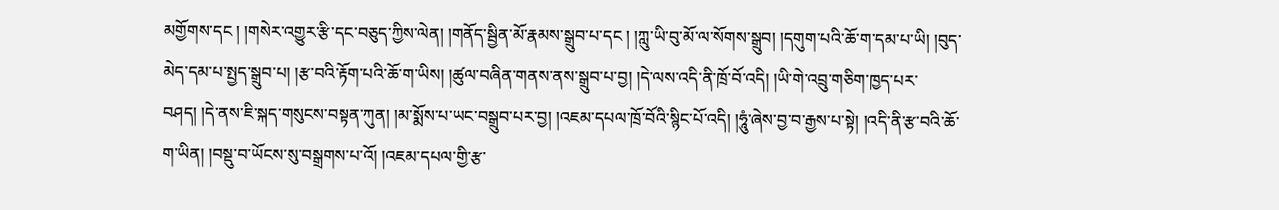མགྱོགས་དང ། །གསེར་འགྱུར་རྩི་དང་བཅུད་ཀྱིས་ལེན། །གནོད་སྦྱིན་མོ་རྣམས་སྒྲུབ་པ་དང ། །ཀླུ་ཡི་བུ་མོ་ལ་སོགས་སྒྲུབ། །དགུག་པའི་ཆོ་ག་དམ་པ་ཡི། །བུད་མེད་དམ་པ་སྤྱད་སྒྲུབ་པ། །རྩ་བའི་རྟོག་པའི་ཆོ་ག་ཡིས། །ཚུལ་བཞིན་གནས་ནས་སྒྲུབ་པ་བྱ། །དེ་ལས་འདི་ནི་ཁྲོ་བོ་འདི། །ཡི་གེ་འབྲུ་གཅིག་ཁྱད་པར་བཤད། །དེ་ནས་ཇི་སྐད་གསུངས་བསྟན་ཀུན། །མ་སྨོས་པ་ཡང་བསྒྲུབ་པར་བྱ། །འཇམ་དཔལ་ཁྲོ་བོའི་སྙིང་པོ་འདི། །ཧཱུཾ་ཞེས་བྱ་བ་རྒྱས་པ་སྟེ། །འདི་ནི་རྩ་བའི་ཆོ་ག་ཡིན། །བསྡུ་བ་ཡོངས་སུ་བསྒྲགས་པ་འོ། །འཇམ་དཔལ་གྱི་རྩ་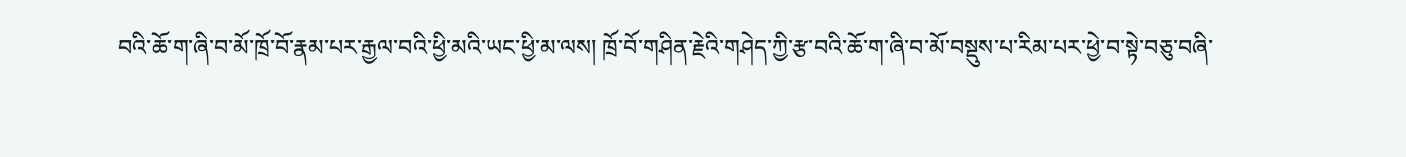བའི་ཆོ་ག་ཞི་བ་མོ་ཁྲོ་བོ་རྣམ་པར་རྒྱལ་བའི་ཕྱི་མའི་ཡང་ཕྱི་མ་ལས། ཁྲོ་བོ་གཤིན་རྗེའི་གཤེད་ཀྱི་རྩ་བའི་ཆོ་ག་ཞི་བ་མོ་བསྡུས་པ་རིམ་པར་ཕྱེ་བ་སྟེ་བཅུ་བཞི་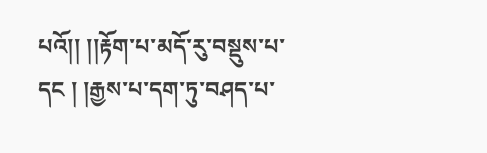པའོ།། །།རྟོག་པ་མདོ་རུ་བསྡུས་པ་དང ། །རྒྱས་པ་དག་ཏུ་བཤད་པ་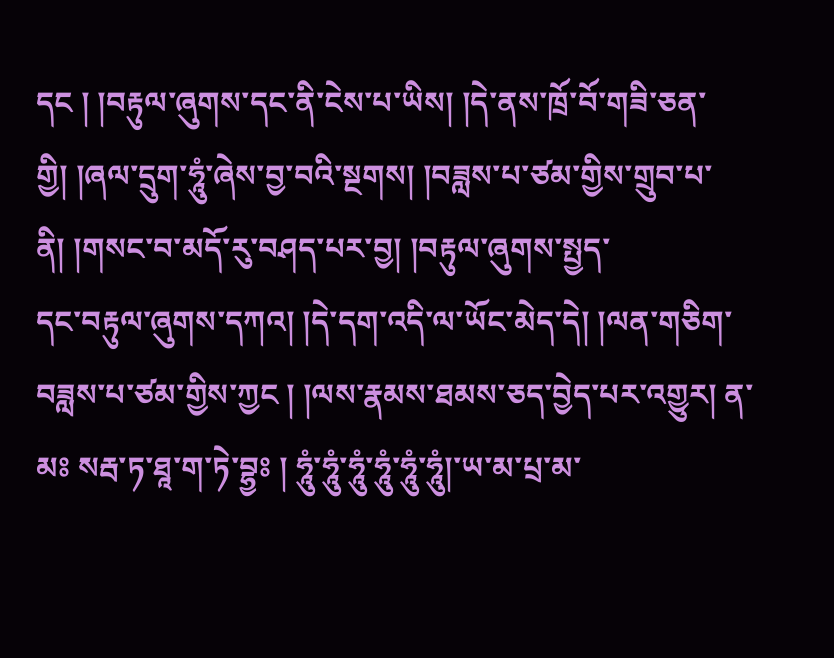དང ། །བརྟུལ་ཞུགས་དང་ནི་ངེས་པ་ཡིས། །དེ་ནས་ཁྲོ་བོ་གཟི་ཅན་གྱི། །ཞལ་དྲུག་ཧཱུཾ་ཞེས་བྱ་བའི་སྔགས། །བཟླས་པ་ཙམ་གྱིས་གྲུབ་པ་ནི། །གསང་བ་མདོ་རུ་བཤད་པར་བྱ། །བརྟུལ་ཞུགས་སྤྱད་
དང་བརྟུལ་ཞུགས་དཀའ། །དེ་དག་འདི་ལ་ཡོང་མེད་དེ། །ལན་གཅིག་བཟླས་པ་ཙམ་གྱིས་ཀྱང ། །ལས་རྣམས་ཐམས་ཅད་བྱེད་པར་འགྱུར། ན་མཿ སརྦ་ཏ་ཐཱ་ག་ཏེ་བྷྱཿ ། ཧཱུཾ་ཧཱུཾ་ཧཱུཾ་ཧཱུཾ་ཧཱུཾ་ཧཱུཾ།་ཡ་མ་པྲ་མ་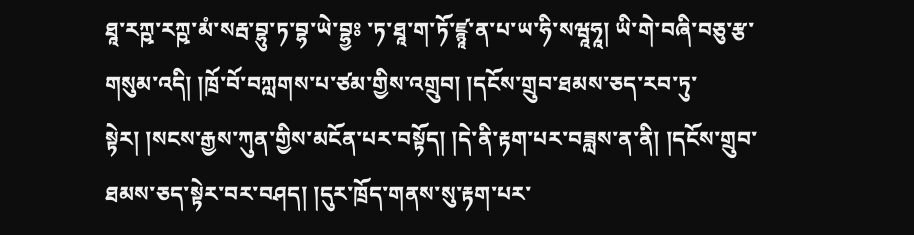ཐཱ་རཀྵ་རཀྵ་མཾ་སརྦ་བྷུ་ཏ་བྷ་ཡེ་བྷྱཿ ་ཏ་ཐཱ་ག་ཏོ་ཛྙཱ་ན་པ་ཡ་ཧི་སཝཱཧཱ། ཡི་གེ་བཞི་བཅུ་རྩ་གསུམ་འདི། །ཁྲོ་བོ་བཀླགས་པ་ཙམ་གྱིས་འགྲུབ། །དངོས་གྲུབ་ཐམས་ཅད་རབ་ཏུ་སྟེར། །སངས་རྒྱས་ཀུན་གྱིས་མངོན་པར་བསྟོད། །དེ་ནི་རྟག་པར་བཟླས་ན་ནི། །དངོས་གྲུབ་ཐམས་ཅད་སྟེར་བར་བཤད། །དུར་ཁྲོད་གནས་སུ་རྟག་པར་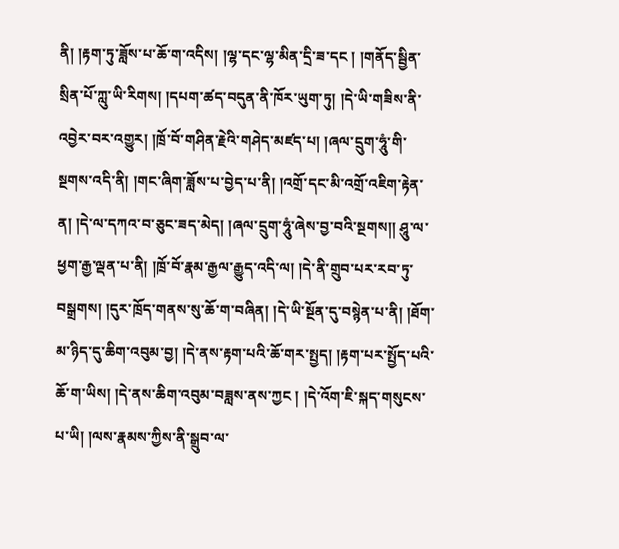ནི། །རྟག་ཏུ་ཟློས་པ་ཆོ་ག་འདིས། །ལྷ་དང་ལྷ་མིན་དྲི་ཟ་དང ། །གནོད་སྦྱིན་སྲིན་པོ་ཀླུ་ཡི་རིགས། །དཔག་ཚད་བདུན་ནི་ཁོར་ཡུག་ཏུ། །དེ་ཡི་གཟིས་ནི་འབྱེར་བར་འགྱུར། །ཁྲོ་བོ་གཤིན་རྗེའི་གཤེད་མཛད་པ། །ཞལ་དྲུག་ཧཱུཾ་གི་སྔགས་འདི་ནི། །གང་ཞིག་ཟློས་པ་བྱེད་པ་ནི། །འགྲོ་དང་མི་འགྲོ་འཇིག་རྟེན་ན། །དེ་ལ་དཀའ་བ་ཅུང་ཟད་མེད། །ཞལ་དྲུག་ཧཱུཾ་ཞེས་བྱ་བའི་སྔགས།། ཤཱུ་ལ་ཕྱག་རྒྱ་ལྡན་པ་ནི། །ཁྲོ་བོ་རྣམ་རྒྱལ་རྒྱུད་འདི་ལ། །དེ་ནི་གྲུབ་པར་རབ་ཏུ་བསྒྲགས། །དུར་ཁྲོད་གནས་སུ་ཆོ་ག་བཞིན། །དེ་ཡི་སྔོན་དུ་བསྙེན་པ་ནི། །ཐོག་མ་ཉིད་དུ་ཆིག་འབུམ་བྱ། །དེ་ནས་རྟག་པའི་ཆོ་གར་སྤྱད། །རྟག་པར་སྤྱོད་པའི་ཆོ་ག་ཡིས། །དེ་ནས་ཆིག་འབུམ་བཟླས་ནས་ཀྱང ། །དེ་འོག་ཇི་སྐད་གསུངས་པ་ཡི། །ལས་རྣམས་ཀྱིས་ནི་སྒྲུབ་ལ་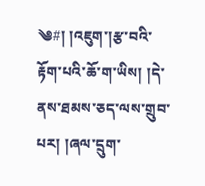༄#། །འཇུག་།རྩ་བའི་རྟོག་པའི་ཆོ་ག་ཡིས། །དེ་ནས་ཐམས་ཅད་ལས་གྲུབ་པར། །ཞལ་དྲུག་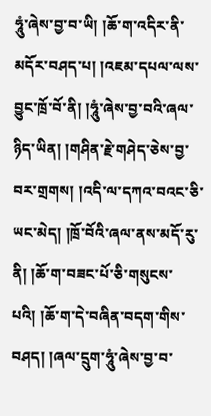ཧཱུཾ་ཞེས་བྱ་བ་ཡི། །ཆོ་ག་འདིར་ནི་མདོར་བཤད་པ། །འཇམ་དཔལ་ལས་བྱུང་ཁྲོ་བོ་ནི། །ཧཱུཾ་ཞེས་བྱ་བའི་ཞལ་ཉིད་ཡིན། །གཤིན་རྗེ་གཤེད་ཅེས་བྱ་བར་གྲགས། །འདི་ལ་དཀའ་བའང་ཅི་ཡང་མེད། །ཁྲོ་བོའི་ཞལ་ནས་མདོ་རུ་ནི། །ཆོ་ག་བཟང་པོ་ཅི་གསུངས་པའི། །ཆོ་ག་དེ་བཞིན་བདག་གིས་བཤད། །ཞལ་དྲུག་ཧཱུཾ་ཞེས་བྱ་བ་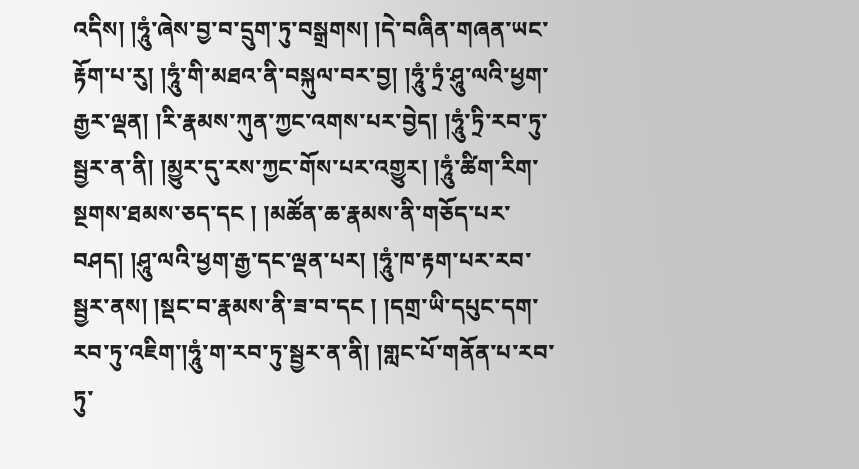འདིས། །ཧཱུཾ་ཞེས་བྱ་བ་དྲུག་ཏུ་བསྒྲགས། །དེ་བཞིན་གཞན་ཡང་རྟོག་པ་རུ། །ཧཱུཾ་གི་མཐའ་ནི་བསྐུལ་བར་བྱ། །ཧཱུཾ་ཏྲཾ་ཤཱུ་ལའི་ཕྱག་རྒྱར་ལྡན། །རི་རྣམས་ཀུན་ཀྱང་འགས་པར་བྱེད། །ཧཱུཾ་ཏྲི་རབ་ཏུ་སྦྱར་ན་ནི། །མྱུར་དུ་རས་ཀྱང་གོས་པར་འགྱུར། །ཧཱུཾ་ཚིག་རིག་སྔགས་ཐམས་ཅད་དང ། །མཚོན་ཆ་རྣམས་ནི་གཅོད་པར་བཤད། །ཤཱུ་ལའི་ཕྱག་རྒྱ་དང་ལྡན་པར། །ཧཱུཾ་ཁ་རྟག་པར་རབ་སྦྱར་ནས། །སྡང་བ་རྣམས་ནི་ཟ་བ་དང ། །དགྲ་ཡི་དཔུང་དག་རབ་ཏུ་འཇིག་།ཧཱུཾ་ག་རབ་ཏུ་སྦྱར་ན་ནི། །གླང་པོ་གནོན་པ་རབ་ཏུ་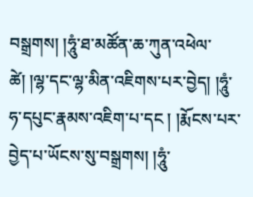བསྒྲགས། །ཧཱུཾ་ཐ་མཚོན་ཆ་ཀུན་འཕེལ་ཚེ། །ལྷ་དང་ལྷ་མིན་འཇིགས་པར་བྱེད། །ཧཱུཾ་ཧ་དཔུང་རྣམས་འཇིག་པ་དང ། །རྨོངས་པར་བྱེད་པ་ཡོངས་སུ་བསྒྲགས། །ཧཱུཾ་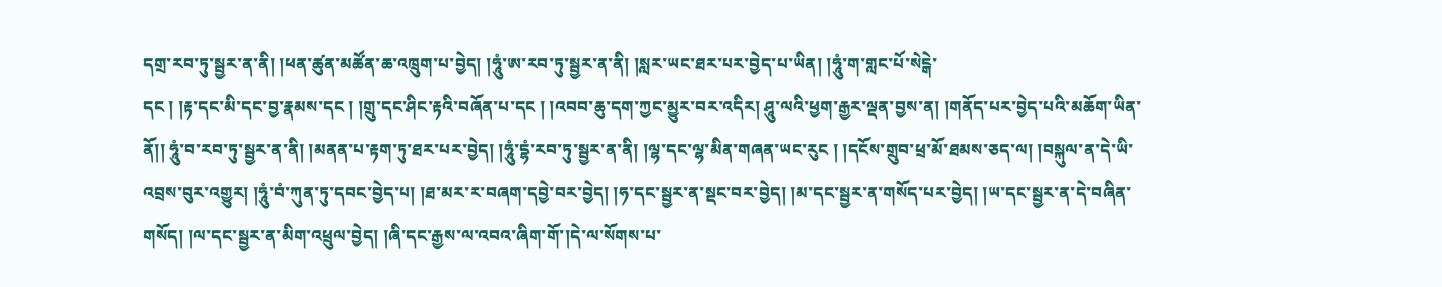དགྲ་རབ་ཏུ་སྦྱར་ན་ནི། །ཕན་ཚུན་མཚོན་ཆ་འཁྲུག་པ་བྱེད། །ཧཱུཾ་ཨ་རབ་ཏུ་སྦྱར་ན་ནི། །སླར་ཡང་ཐར་པར་བྱེད་པ་ཡིན། །ཧཱུཾ་ག་གླང་པོ་སེངྒེ་
དང ། །རྟ་དང་མི་དང་བྱ་རྣམས་དང ། །གྲུ་དང་ཤིང་རྟའི་བཞོན་པ་དང ། །འབབ་ཆུ་དག་ཀྱང་མྱུར་བར་འདིར། ཤཱུ་ལའི་ཕྱག་རྒྱར་ལྡན་བྱས་ན། །གནོད་པར་བྱེད་པའི་མཆོག་ཡིན་ནོ།། ཧཱུཾ་བ་རབ་ཏུ་སྦྱར་ན་ནི། །མནན་པ་རྟག་ཏུ་ཐར་པར་བྱེད། །ཧཱུཾ་དྷཾ་རབ་ཏུ་སྦྱར་ན་ནི། །ལྷ་དང་ལྷ་མིན་གཞན་ཡང་རུང ། །དངོས་གྲུབ་ཕྲ་མོ་ཐམས་ཅད་ལ། །བསྐུལ་ན་དེ་ཡི་འབྲས་བུར་འགྱུར། །ཧཱུཾ་བཾ་ཀུན་ཏུ་དབང་བྱེད་པ། །ཐ་མར་ར་བཞག་དབྱེ་བར་བྱེད། །ཧ་དང་སྦྱར་ན་སྡང་བར་བྱེད། །མ་དང་སྦྱར་ན་གསོད་པར་བྱེད། །ཡ་དང་སྦྱར་ན་དེ་བཞིན་གསོད། །ལ་དང་སྦྱར་ན་མིག་འཕྲུལ་བྱེད། །ཞི་དང་རྒྱས་ལ་འབའ་ཞིག་གོ་།དེ་ལ་སོགས་པ་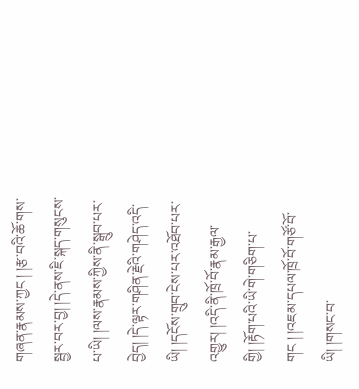གཞན་རྣམས་ཀྱང ། །རྩ་བའི་ཆོ་གས་སྦྱར་བར་བྱ། །དེ་ནས་ཇི་སྐད་གསུངས་པ་ཡི། །ལས་རྣམས་ཀྱིས་ནི་སྒྲུབ་པར་བྱེད། །དེ་ལྟར་གཤིན་རྗེའི་གཤེད་འདི་ཡི། །དངོས་གྲུབ་ངེས་པར་འཐོབ་པར་འགྱུར། །འདི་ནི་ཁྲོ་བོ་རྣམ་རྒྱལ་གྱི། །རྟོག་པའི་ཡི་གེ་གཅིག་པ་གང ། །འཇམ་དཔལ་ཁྲོ་བོ་གཙོ་བོ་ཡི། །གསང་བ་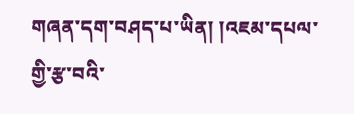གཞན་དག་བཤད་པ་ཡིན། །འཇམ་དཔལ་གྱི་རྩ་བའི་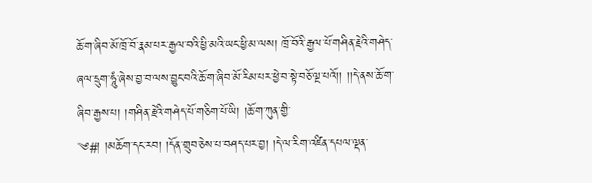ཆོ་ག་ཞིབ་མོ་ཁྲོ་བོ་རྣམ་པར་རྒྱལ་བའི་ཕྱི་མའི་ཡང་ཕྱི་མ་ལས། ཁྲོ་བོའི་རྒྱལ་པོ་གཤིན་རྗེའི་གཤེད་ཞལ་དྲུག་ཧཱུཾ་ཞེས་བྱ་བ་ལས་བྱུང་བའི་ཆོ་ག་ཞིབ་མོ་རིམ་པར་ཕྱེ་བ་སྟེ་བཅོ་ལྔ་པའོ།། །།དེ་ནས་ཆོ་ག་ཞིབ་རྒྱས་པ། །གཤིན་རྗེའི་གཤེད་པོ་གཅིག་པོ་ཡི། །ཆོ་ག་ཀུན་གྱི་
༄#། །མཆོག་དང་རབ། །དོན་གྲུབ་ཅེས་པ་བཤད་པར་བྱ། །དེ་ལ་རིག་འཛིན་དཔལ་ལྡན་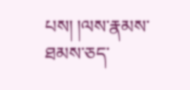པས། །ལས་རྣམས་ཐམས་ཅད་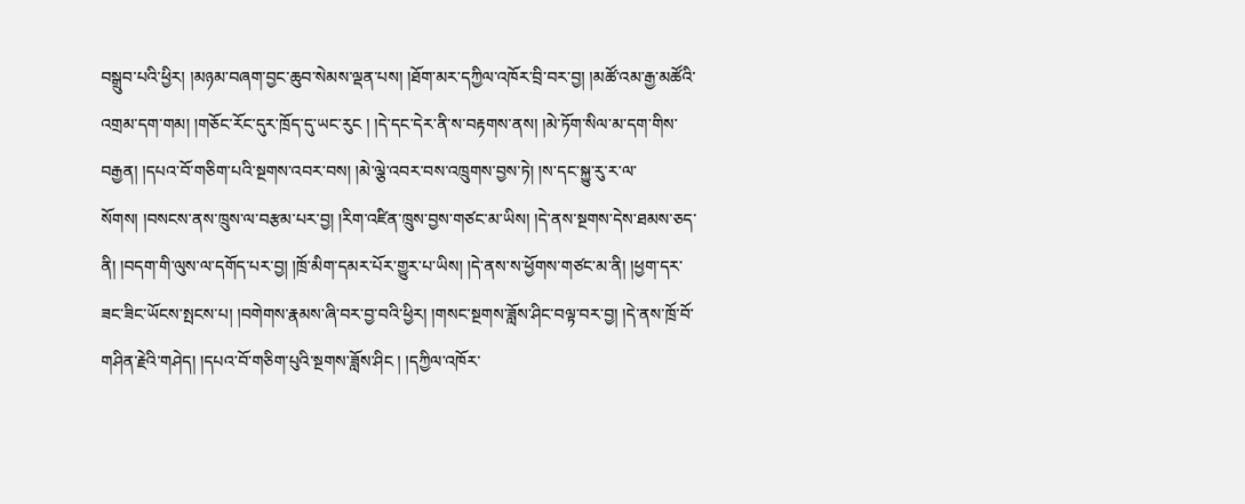བསྒྲུབ་པའི་ཕྱིར། །མཉམ་བཞག་བྱང་ཆུབ་སེམས་ལྡན་པས། །ཐོག་མར་དཀྱིལ་འཁོར་བྲི་བར་བྱ། །མཚོ་འམ་རྒྱ་མཚོའི་འགྲམ་དག་གམ། །གཅོང་རོང་དུར་ཁྲོད་དུ་ཡང་རུང ། །དེ་དང་དེར་ནི་ས་བརྟགས་ནས། །མེ་ཏོག་སིལ་མ་དག་གིས་བརྒྱན། །དཔའ་བོ་གཅིག་པའི་སྔགས་འབར་བས། །མེ་ལྕེ་འབར་བས་འཁྲུགས་བྱས་ཏེ། །ས་དང་སྐྱུ་རུ་ར་ལ་སོགས། །བསངས་ནས་ཁྲུས་ལ་བརྩམ་པར་བྱ། །རིག་འཛིན་ཁྲུས་བྱས་གཙང་མ་ཡིས། །དེ་ནས་སྔགས་དེས་ཐམས་ཅད་ནི། །བདག་གི་ལུས་ལ་དགོད་པར་བྱ། །ཁྲོ་མིག་དམར་པོར་གྱུར་པ་ཡིས། །དེ་ནས་ས་ཕྱོགས་གཙང་མ་ནི། །ཕྱག་དར་ཟང་ཟིང་ཡོངས་སྤངས་པ། །བགེགས་རྣམས་ཞི་བར་བྱ་བའི་ཕྱིར། །གསང་སྔགས་ཟློས་ཤིང་བལྟ་བར་བྱ། །དེ་ནས་ཁྲོ་བོ་གཤིན་རྗེའི་གཤེད། །དཔའ་བོ་གཅིག་པུའི་སྔགས་ཟློས་ཤིང ། །དཀྱིལ་འཁོར་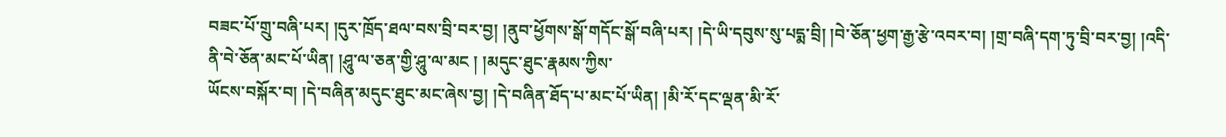བཟང་པོ་གྲུ་བཞི་པར། །དུར་ཁྲོད་ཐལ་བས་བྲི་བར་བྱ། །ནུབ་ཕྱོགས་སྒོ་གདོང་སྒོ་བཞི་པར། །དེ་ཡི་དབུས་སུ་པདྨ་བྲི། །བེ་ཅོན་ཕྱག་རྒྱ་རྩེ་འབར་བ། །གྲ་བཞི་དག་ཏུ་བྲི་བར་བྱ། །འདི་ནི་བེ་ཅོན་མང་པོ་ཡིན། །ཤཱུ་ལ་ཅན་གྱི་ཤཱུ་ལ་མང ། །མདུང་ཐུང་རྣམས་ཀྱིས་
ཡོངས་བསྐོར་བ། །དེ་བཞིན་མདུང་ཐུང་མང་ཞེས་བྱ། །དེ་བཞིན་ཐོད་པ་མང་པོ་ཡིན། །མི་རོ་དང་ལྡན་མི་རོ་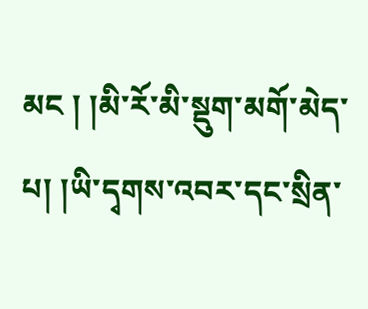མང ། །མི་རོ་མི་སྡུག་མགོ་མེད་པ། །ཡི་དྭགས་འབར་དང་སྲིན་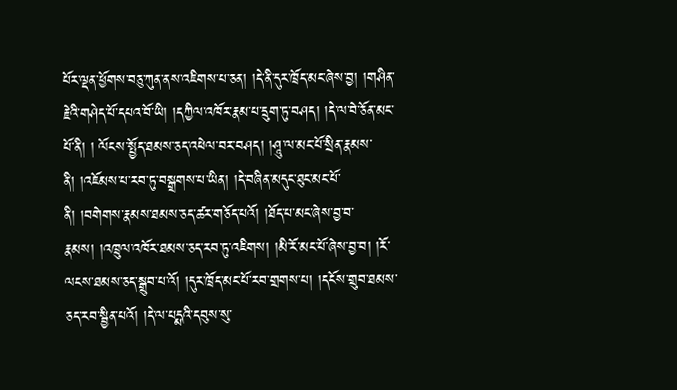པོར་ལྡན་ཕྱོགས་བཅུ་ཀུན་ནས་འཇིགས་པ་ཅན། །དེ་ནི་དུར་ཁྲོད་མང་ཞེས་བྱ། །གཤིན་རྗེའི་གཤེད་པོ་དཔའ་བོ་ཡི། །དཀྱིལ་འཁོར་རྣམ་པ་དྲུག་ཏུ་བཤད། །དེ་ལ་བེ་ཅོན་མང་པོ་ནི། ། ལོངས་སྤྱོད་ཐམས་ཅད་འཕེལ་བར་བཤད། །ཤཱུ་ལ་མང་པོ་སྲིན་རྣམས་ནི། །འཇོམས་པ་རབ་ཏུ་བསྒྲགས་པ་ཡིན། །དེ་བཞིན་མདུང་ཐུང་མང་པོ་ནི། །བགེགས་རྣམས་ཐམས་ཅད་ཚར་གཅོད་པའོ། །ཐོད་པ་མང་ཞེས་བྱ་བ་རྣམས། །འཁྲུལ་འཁོར་ཐམས་ཅད་རབ་ཏུ་འཇིགས། །མི་རོ་མང་པོ་ཞེས་བྱ་བ། །རོ་ལངས་ཐམས་ཅད་སྒྲུབ་པ་འོ། །དུར་ཁྲོད་མང་པོ་རབ་གྲགས་པ། །དངོས་གྲུབ་ཐམས་ཅད་རབ་སྦྱིན་པའོ། །དེ་ལ་པདྨའི་དབུས་སུ་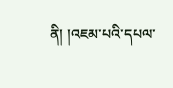ནི། །འཇམ་པའི་དཔལ་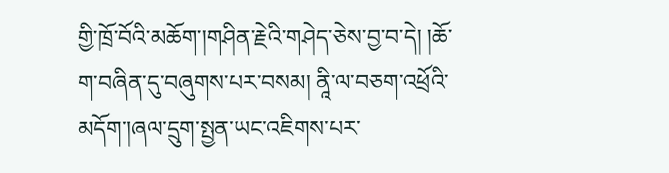གྱི་ཁྲོ་བོའི་མཆོག་།གཤིན་རྗེའི་གཤེད་ཅེས་བྱ་བ་དེ། །ཆོ་ག་བཞིན་དུ་བཞུགས་པར་བསམ། ནཱི་ལ་བཅག་འཕྲོའི་མདོག་།ཞལ་དྲུག་སྤྱན་ཡང་འཇིགས་པར་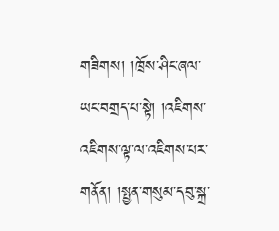གཟིགས། །ཁྲོས་ཤིང་ཞལ་ཡང་བགྲད་པ་སྟེ། །འཇིགས་འཇིགས་ལྟ་ལ་འཇིགས་པར་གནོན། །སྤྱན་གསུམ་དབུ་སྐྲ་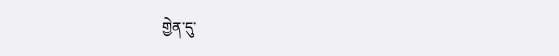གྱེན་དུ་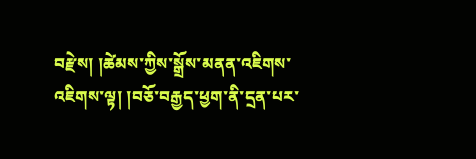བརྫེས། །ཚེམས་ཀྱིས་སྒྲོས་མནན་འཇིགས་འཇིགས་ལྟ། །བཅོ་བརྒྱད་ཕྱག་ནི་དྲན་པར་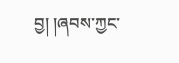བྱ། །ཞབས་ཀྱང་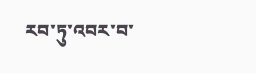རབ་ཏུ་འབར་བ་